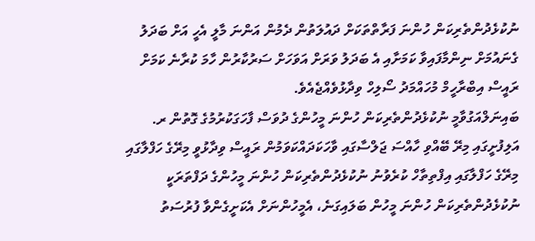ނުކުޅެދުންތެރިކަން ހުންނަ ފަރާތްތަކަށް ދައުލަތުން ދެމުން އަންނަ މާލީ އެހީ އަށް ބަދަލު ގެނައުމަށް ނިންމާފައިވާ ކަމަށާއި އެ ބަދަލު ވަރަށް އަވަހަށް ސަރުކާރުން ހާމަ ކުރާނެ ކަމަށް ރައީސް އިބްރާހީމް މުހައްމަދު ސޯލިހް ވިދާޅުވެއްޖެއެވެ.
ބައިނަލްއަގުވާމީ ނުކުޅެދުންތެރިކަން ހުންނަ މީހުންގެ ދުވަސް ފާހަގަކުރުމުގެ ގޮތުން ރ. އަލިފުށީގައި މިރޭ ބޭއްވި ހާއްސަ ޖަލްސާގައި ވާހަކަދައްކަވަމުން ރައީސް ވިދާޅުވީ މިރޭގެ ހަފްލާގައި މިރޭގެ ހަފްލާގައި އިފްތިތާހް ކުރެވުނު ނުކުޅެދުންތެރިކަން ހުންނަ މީހުންގެ ދަފްތަރަކީ ނުކުޅެދުންތެރިކަން ހުންނަ މީހުން ބަލައިގަނެ، އެމީހުންނަށް އެކަށީގެންވާ ފުރުސަތު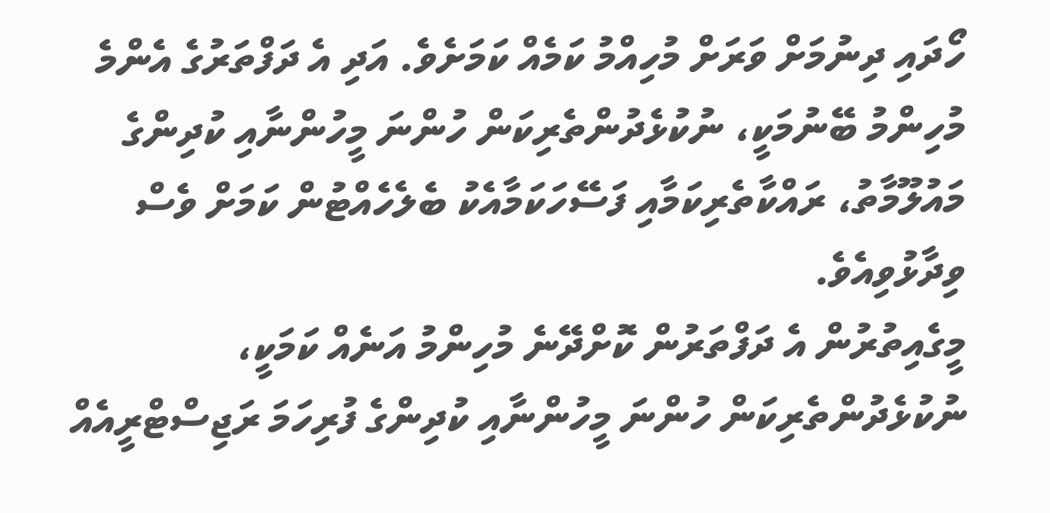ހޯދައި ދިނުމަށް ވަރަށް މުހިއްމު ކަމެއް ކަމަށެވެ. އަދި އެ ދަފްތަރުގެ އެންމެ މުހިންމު ބޭނުމަކީ، ނުކުޅެދުންތެރިކަން ހުންނަ މީހުންނާއި ކުދިންގެ މައުލޫމާތު، ރައްކާތެރިކަމާއި ފަސޭހަކަމާއެކު ބެލެހެއްޓުން ކަމަށް ވެސް ވިދާޅުވިއެވެ.
މީގެއިތުރުން އެ ދަފްތަރުން ކޮށްދޭނެ މުހިންމު އަނެއް ކަމަކީ، ނުކުޅެދުންތެރިކަން ހުންނަ މީހުންނާއި ކުދިންގެ ފުރިހަމަ ރަޖިސްޓްރީއެއް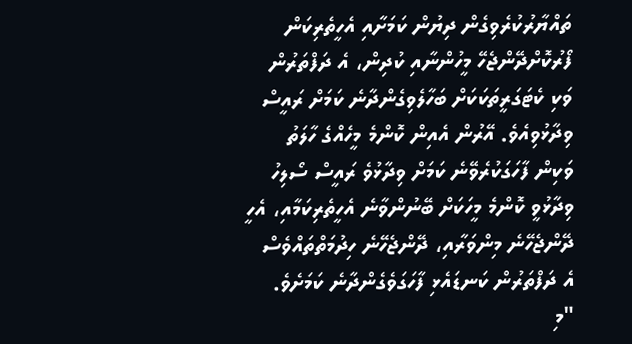ތައްޔާރުކުރެވިގެން ދިޔުން ކަމަށާއި އެހީތެރިކަން ފޯރުކޮށްދޭންޖެހޭ މީހުންނާއި ކުދިން، އެ ދަފްތަރުން ވަކި ކެޓަގަރީތަކަކަށް ބަހާލެވިގެންދާނެ ކަމަށް ރައީސް ވިދާޅުވިއެވެ. އޭރުން އެއިން ކޮންމެ މީހެއްގެ ހާލަތު ވަކިން ފާހަގަކުރެވޭނެ ކަމަށް ވިދާޅުވެ ރައީސް ސޯލިހު ވިދާޅުވީ ކޮންމެ މީހަކަށް ބޭނުންވާނެ އެހީތެރިކަމާއި، އެހީ ދޭންޖެހޭނެ މިންވަރާއި، ދޭންޖެހޭނެ ހިދުމަތްތައްވެސް އެ ދަފްތަރުން ކަނޑައެޅި ފާހަގަވެގެންދާނެ ކަމަށެވެ.
"މި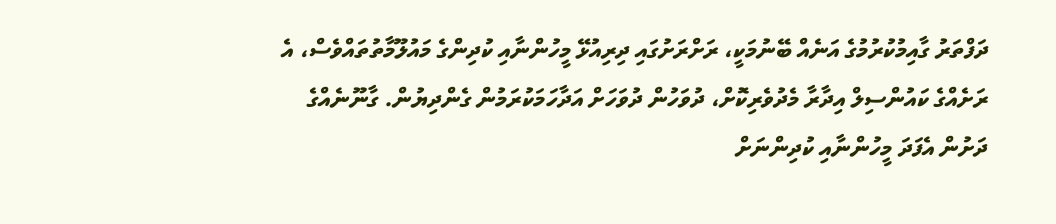ދަފްތަރު ގާއިމުކުރުމުގެ އަނެއް ބޭނުމަކީ، ރަށްރަށުގައި ދިރިއުޅޭ މީހުންނާއި ކުދިންގެ މައުލޫމާތުތައްވެސް، އެ ރަށެއްގެ ކައުންސިލް އިދާރާ މެދުވެރިކޮށް، ދުވަހުން ދުވަހަށް އަދާހަމަކުރަމުން ގެންދިޔުން. ގާނޫނެއްގެ ދަށުން އެފަދަ މީހުންނާއި ކުދިންނަށް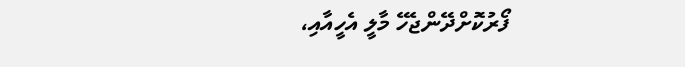ފޯރުކޮށްދޭންޖެހޭ މާލީ އެހީއާއި،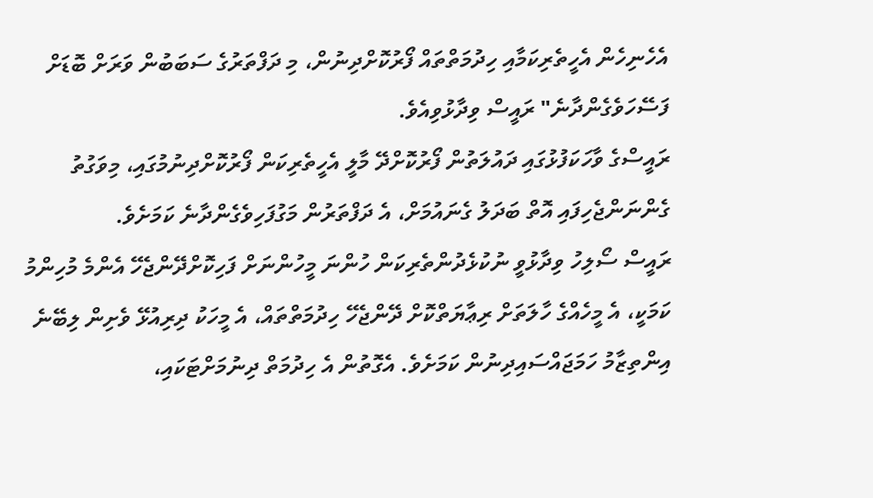އެހެނިހެން އެހީތެރިކަމާއި ހިދުމަތްތައް ފޯރުކޮށްދިނުން، މި ދަފްތަރުގެ ސަބަބުން ވަރަށް ބޮޑަށް ފަސޭހަވެގެންދާނެ" ރައީސް ވިދާޅުވިއެވެ.
ރައީސްގެ ވާހަކަފުޅުގައި ދައުލަތުން ފޯރުކޮށްދޭ މާލީ އެހީތެރިކަން ފޯރުކޮށްދިނުމުގައި، މިވަގުތު ގެންނަންޖެހިފައި އޮތް ބަދަލު ގެނައުމަށް، އެ ދަފްތަރުން މަގުފަހިވެގެންދާނެ ކަމަށެވެ.
ރައީސް ސޯލިހު ވިދާޅުވީ ނުކުޅެދުންތެރިކަން ހުންނަ މީހުންނަށް ފަހިކޮށްދޭންޖެހޭ އެންމެ މުހިންމު ކަމަކީ، އެ މީހެއްގެ ހާލަތަށް ރިޢާޔަތްކޮށް ދޭންޖެހޭ ހިދުމަތްތައް، އެ މީހަކު ދިރިއުޅޭ ވެށިން ލިބޭނެ އިންތިޒާމު ހަމަޖައްސައިދިނުން ކަމަށެވެ. އެގޮތުން އެ ހިދުމަތް ދިނުމަށްޓަކައި،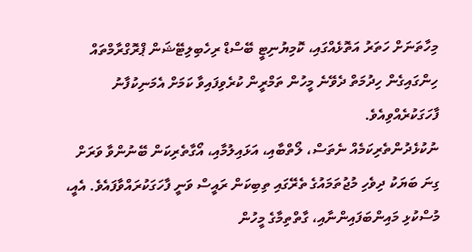މިހާތަނަށް ހަތަރު އަތޮޅެއްގައި، ކޮމިޔުނިޓީ ބޭސްޑް ރިހެބިލިޓޭޝަން ޕްރޮގްރާމްތައް ހިންގައިގެން ހިދުމަތް ދެވޭނެ މީހުން ތަމްރީން ކުރެވިފައިވާ ކަމަށް އެމަނިކުފާނު ފާހަގަކުރެއްވިއެވެ.
ނުކުޅެދުންތެރިކަމެއް ނެތަސް، ލޯތްބާއި، އަޅައިލުމާއި، އޯގާތެރިކަން ބޭނުންވާ ވަރަށް ގިނަ ބަޔަކު ދިވެހި މުޖުތަމައުގެ ތެރޭގައި ތިބިކަން ރައީސް ވަނީ ފާހަގަކުރައްވާފައެވެ. އެއީ، މުސްކުޅި މައިންބަފައިންނާއި، ގާތްތިމާގެ މީހުން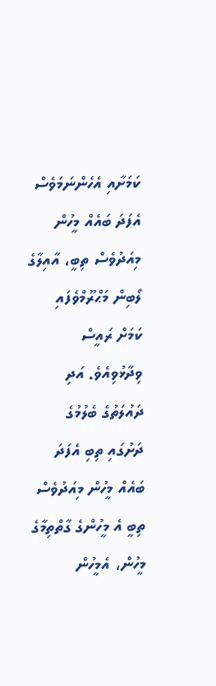ކަމަށާއި އެހެންނަމަވެސް އެފަދަ ބައެއް މީހުން މިއަދުވެސް ތިބީ، އާއިލާގެ ލޯބިން މަޙްރޫމްވެފައި ކަމަށް ރައީސް ވިދާޅުވިއެވެ. އަދި ދައުލަތުގެ ބެލުމުގެ ދަށުގައި ތިބި އެފަދަ ބައެއް މީހުން މިއަދުވެސް ތިބީ އެ މީހުންގެ ގާތްތިމާގެ މީހުން، އެމީހުން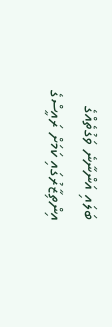ބަލައި އަންނާނެ ވަގުތެއްގެ އިންތިޒާރުގައި ކަމަށް ރައީސްގެ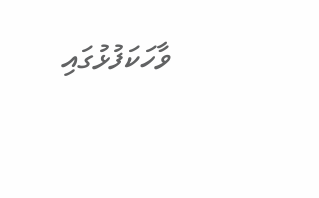ވާހަކަފުޅުގައި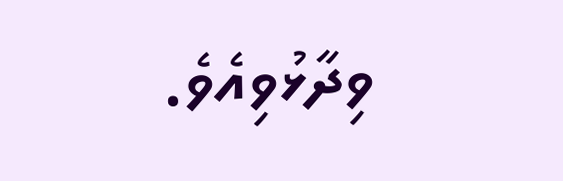ވިދާޅުވިއެވެ.